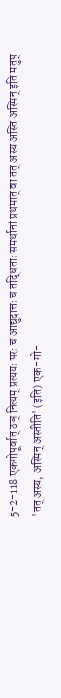5-2-118 एकगोपूर्वात् ठञ् नित्यम् प्रत्ययः परः च आद्युदात्तः च तद्धिताः समर्थानां प्रथमात् वा तत् अस्य अस्ति अस्मिन् इति मतुप्
'तत् अस्य, अस्मिन् अस्तीति' (इति) एक-गो-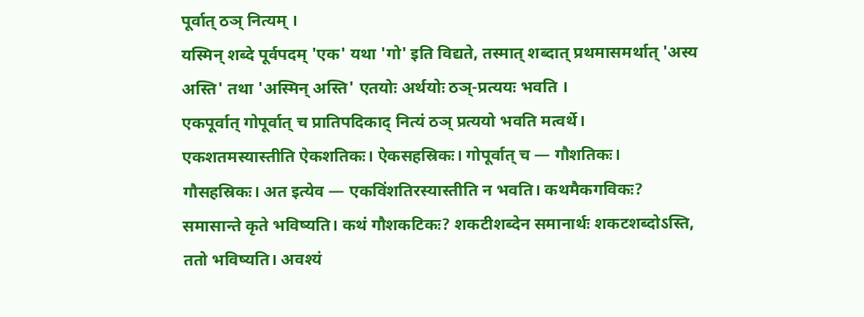पूर्वात् ठञ् नित्यम् ।
यस्मिन् शब्दे पूर्वपदम् 'एक' यथा 'गो' इति विद्यते, तस्मात् शब्दात् प्रथमासमर्थात् 'अस्य अस्ति' तथा 'अस्मिन् अस्ति' एतयोः अर्थयोः ठञ्-प्रत्ययः भवति ।
एकपूर्वात् गोपूर्वात् च प्रातिपदिकाद् नित्यं ठञ् प्रत्ययो भवति मत्वर्थे। एकशतमस्यास्तीति ऐकशतिकः। ऐकसहस्रिकः। गोपूर्वात् च — गौशतिकः। गौसहस्रिकः। अत इत्येव — एकविंशतिरस्यास्तीति न भवति। कथमैकगविकः? समासान्ते कृते भविष्यति। कथं गौशकटिकः? शकटीशब्देन समानार्थः शकटशब्दोऽस्ति, ततो भविष्यति। अवश्यं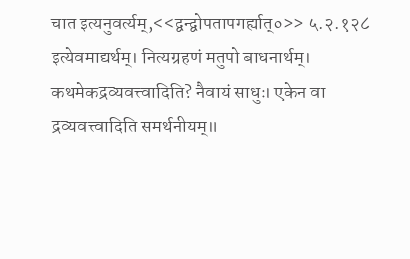चात इत्यनुवर्त्यम्,<<द्वन्द्वोपतापगर्ह्यात्०>> ५.२.१२८ इत्येवमाद्यर्थम्। नित्यग्रहणं मतुपो बाधनार्थम्। कथमेकद्रव्यवत्त्वादिति? नैवायं साधुः। एकेन वा द्रव्यवत्त्वादिति समर्थनीयम्॥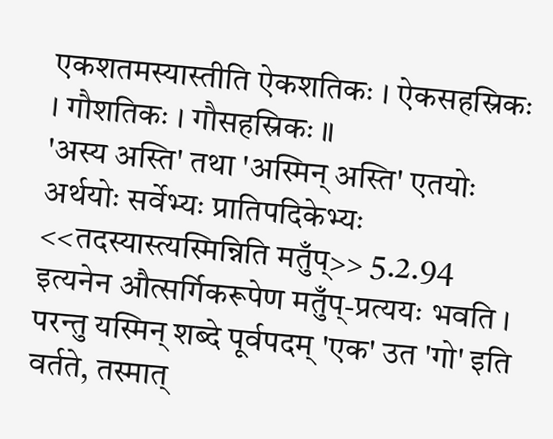एकशतमस्यास्तीति ऐकशतिकः । ऐकसहस्रिकः । गौशतिकः । गौसहस्रिकः ॥
'अस्य अस्ति' तथा 'अस्मिन् अस्ति' एतयोः अर्थयोः सर्वेभ्यः प्रातिपदिकेभ्यः <<तदस्यास्त्यस्मिन्निति मतुँप्>> 5.2.94 इत्यनेन औत्सर्गिकरूपेण मतुँप्-प्रत्ययः भवति । परन्तु यस्मिन् शब्दे पूर्वपदम् 'एक' उत 'गो' इति वर्तते, तस्मात्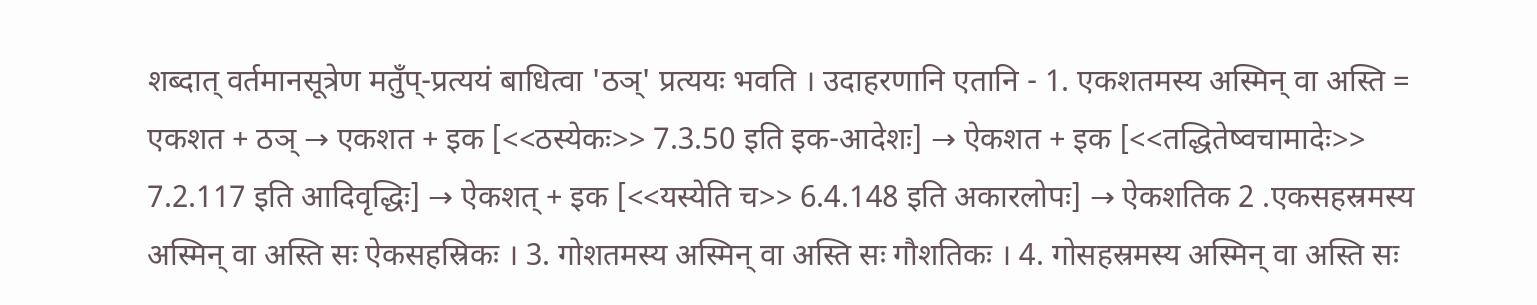शब्दात् वर्तमानसूत्रेण मतुँप्-प्रत्ययं बाधित्वा 'ठञ्' प्रत्ययः भवति । उदाहरणानि एतानि - 1. एकशतमस्य अस्मिन् वा अस्ति = एकशत + ठञ् → एकशत + इक [<<ठस्येकः>> 7.3.50 इति इक-आदेशः] → ऐकशत + इक [<<तद्धितेष्वचामादेः>> 7.2.117 इति आदिवृद्धिः] → ऐकशत् + इक [<<यस्येति च>> 6.4.148 इति अकारलोपः] → ऐकशतिक 2 .एकसहस्रमस्य अस्मिन् वा अस्ति सः ऐकसहस्रिकः । 3. गोशतमस्य अस्मिन् वा अस्ति सः गौशतिकः । 4. गोसहस्रमस्य अस्मिन् वा अस्ति सः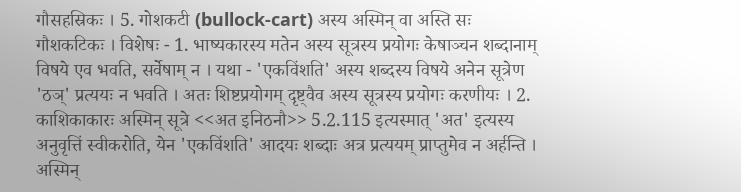गौसहस्रिकः । 5. गोशकटी (bullock-cart) अस्य अस्मिन् वा अस्ति सः गौशकटिकः । विशेषः - 1. भाष्यकारस्य मतेन अस्य सूत्रस्य प्रयोगः केषाञ्चन शब्दानाम् विषये एव भवति, सर्वेषाम् न । यथा - 'एकविंशति' अस्य शब्दस्य विषये अनेन सूत्रेण 'ठञ्' प्रत्ययः न भवति । अतः शिष्टप्रयोगम् दृष्ट्वैव अस्य सूत्रस्य प्रयोगः करणीयः । 2. काशिकाकारः अस्मिन् सूत्रे <<अत इनिठनौ>> 5.2.115 इत्यस्मात् 'अत' इत्यस्य अनुवृत्तिं स्वीकरोति, येन 'एकविंशति' आदयः शब्दाः अत्र प्रत्ययम् प्राप्तुमेव न अर्हन्ति । अस्मिन्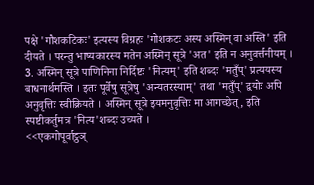पक्षे 'गौशकटिकः' इत्यस्य विग्रहः 'गोशकटः अस्य अस्मिन् वा अस्ति' इति दीयते । परन्तु भाष्यकारस्य मतेन अस्मिन् सूत्रे 'अत' इति न अनुवर्त्तनीयम् । 3. अस्मिन् सूत्रे पाणिनिना निर्दिष्टः 'नित्यम्' इति शब्दः 'मतुँप्' प्रत्ययस्य बाधनार्थमस्ति । इतः पूर्वेषु सूत्रेषु 'अन्यतरस्याम्' तथा 'मतुँप्' द्वयोः अपि अनुवृत्तिः स्वीक्रियते । अस्मिन् सूत्रे इयमनुवृत्तिः मा आगच्छेत्, इति स्पष्टीकर्तुमत्र 'नित्य'शब्दः उच्यते ।
<<एकगोपूर्वाट्ठञ्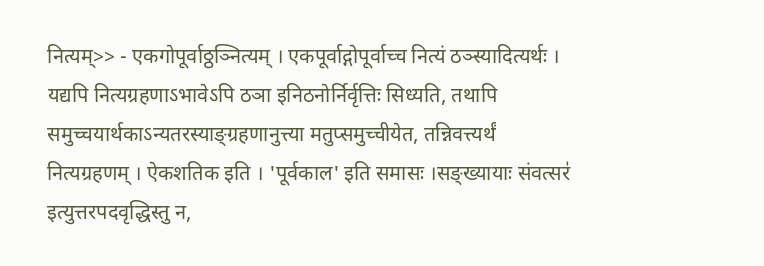नित्यम्>> - एकगोपूर्वाठ्ठञ्नित्यम् । एकपूर्वाद्गोपूर्वाच्च नित्यं ठञ्स्यादित्यर्थः । यद्यपि नित्यग्रहणाऽभावेऽपि ठञा इनिठनोर्निर्वृत्तिः सिध्यति, तथापि समुच्चयार्थकाऽन्यतरस्याङ्ग्रहणानुत्त्या मतुप्समुच्चीयेत, तन्निवत्त्यर्थं नित्यग्रहणम् । ऐकशतिक इति । 'पूर्वकाल' इति समासः ।सङ्ख्यायाः संवत्सर॑ इत्युत्तरपदवृद्धिस्तु न,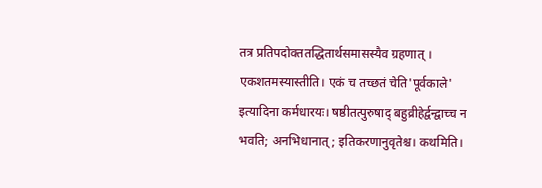तत्र प्रतिपदोक्ततद्धितार्थसमासस्यैव ग्रहणात् ।
एकशतमस्यास्तीति। एकं च तच्छतं चेति'पूर्वकाले' इत्यादिना कर्मधारयः। षष्ठीतत्पुरुषाद् बहुव्रीहेर्द्वन्द्वाच्च न भवति; अनभिधानात्; इतिकरणानुवृतेश्च। कथमिति।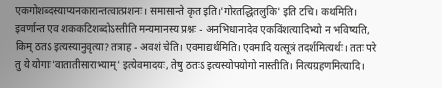एकगोशब्दस्याप्यनकारान्तत्वात्प्रशनः। समासान्ते कृत इति।'गोरतद्धितलुकि' इति टचि। कथमिति। इवर्णान्त एव शककटिशब्दोऽस्तीति मन्यमानस्य प्रश्नः - अनभिधानादेव एकविंशत्यादिभ्यो न भविष्यति, किम् ठतऽ इत्यस्यानुवृत्या? तत्राह - अवशं चेति। एवमाद्यर्थमिति। एवमादि यत्सूत्रं तदर्शमित्यर्थः। ततः परे तु ये योगाः'वातातीसाराभ्याम्' इत्येवमादयः, तेषु ठतःऽ इत्यस्योपयोगो नास्तीति। नित्यग्रहणमित्यादि।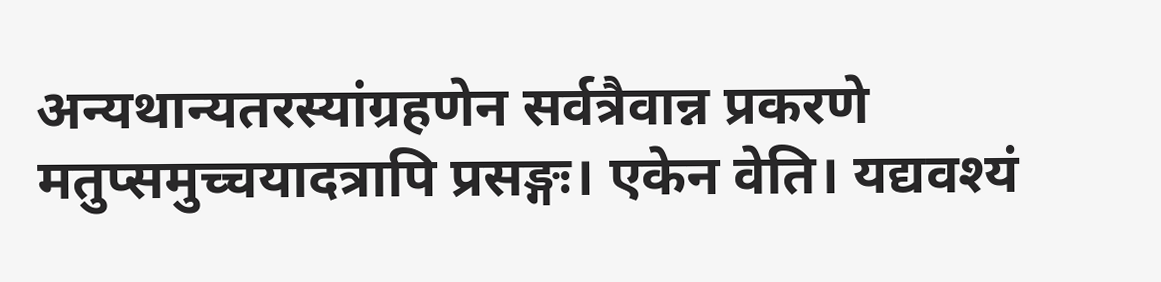अन्यथान्यतरस्यांग्रहणेन सर्वत्रैवान्न प्रकरणे मतुप्समुच्चयादत्रापि प्रसङ्गः। एकेन वेति। यद्यवश्यं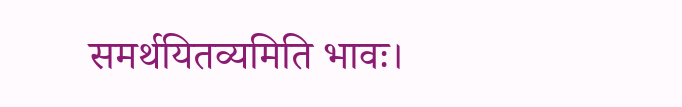समर्थयितव्यमिति भावः।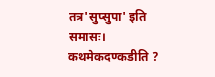तत्र'सुप्सुपा' इति समासः। कथमेकदण्कडीति ?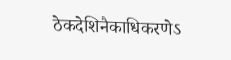ठेकदेशिनैकाधिकरणेऽ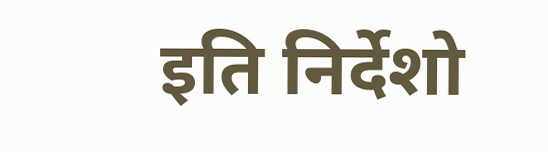इति निर्देशो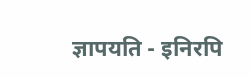ज्ञापयति - इनिरपि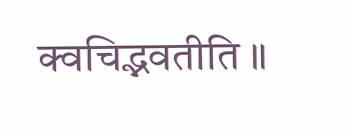क्वचिद्भवतीति ॥